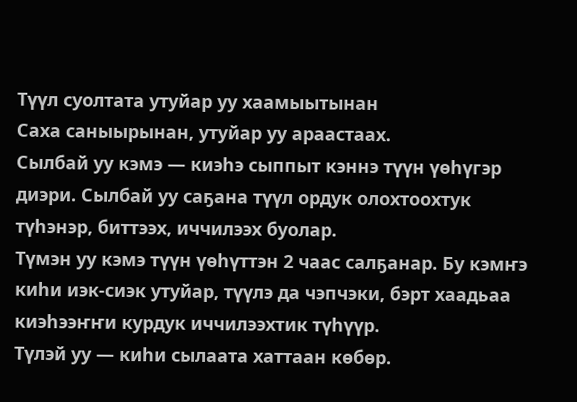Түүл суолтата утуйар уу хаамыытынан
Саха саныырынан, утуйар уу араастаах.
Сылбай уу кэмэ — киэһэ сыппыт кэннэ түүн үөһүгэр диэри. Сылбай уу саҕана түүл ордук олохтоохтук түһэнэр, биттээх, иччилээх буолар.
Түмэн уу кэмэ түүн үөһүттэн 2 чаас салҕанар. Бу кэмҥэ киһи иэк-сиэк утуйар, түүлэ да чэпчэки, бэрт хаадьаа киэһээҥҥи курдук иччилээхтик түһүүр.
Түлэй уу — киһи сылаата хаттаан көбөр.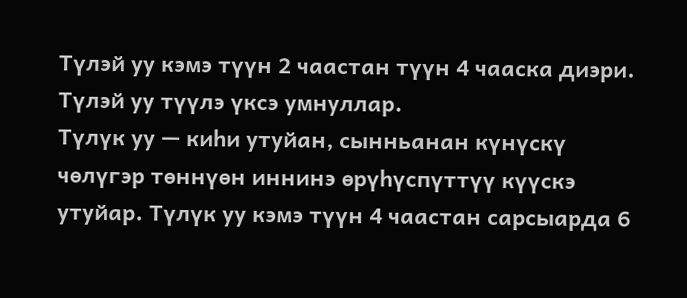Түлэй уу кэмэ түүн 2 чаастан түүн 4 чааска диэри. Түлэй уу түүлэ үксэ умнуллар.
Түлүк уу — киһи утуйан, сынньанан күнүскү чөлүгэр төннүөн иннинэ өрүһүспүттүү күүскэ утуйар. Түлүк уу кэмэ түүн 4 чаастан сарсыарда 6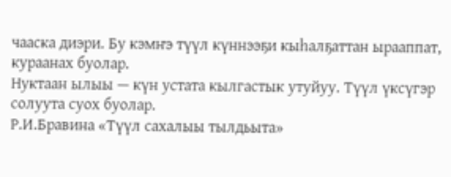чааска диэри. Бу кэмҥэ түүл күннээҕи кыһалҕаттан ырааппат, кураанах буолар.
Нуктаан ылыы — күн устата кылгастык утуйуу. Түүл үксүгэр солуута суох буолар.
Р.И.Бравина «Түүл сахалыы тылдьыта»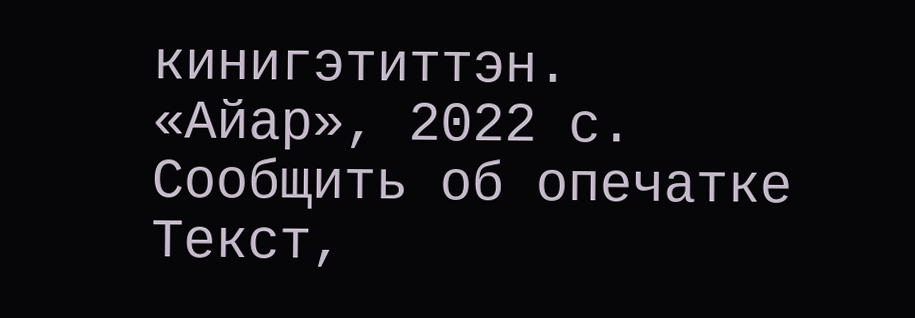кинигэтиттэн.
«Айар», 2022 с.
Сообщить об опечатке
Текст,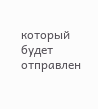который будет отправлен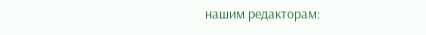нашим редакторам: